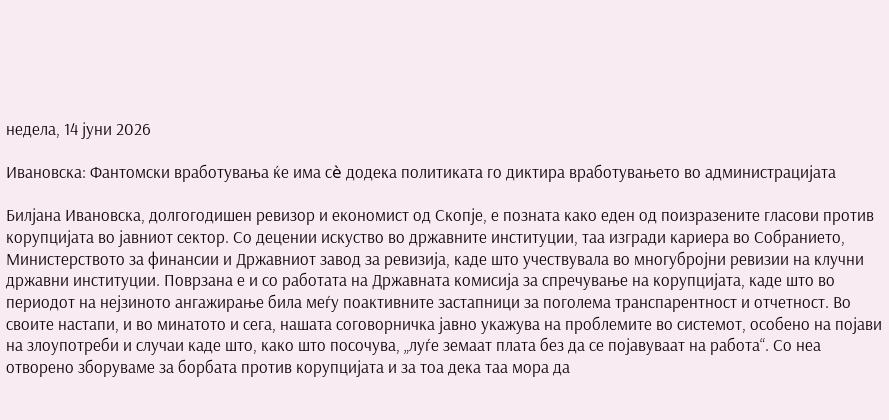недела, 14 јуни 2026

Ивановска: Фантомски вработувања ќе има сè додека политиката го диктира вработувањето во администрацијата

Билјана Ивановска, долгогодишен ревизор и економист од Скопје, е позната како еден од поизразените гласови против корупцијата во јавниот сектор. Со децении искуство во државните институции, таа изгради кариера во Собранието, Министерството за финансии и Државниот завод за ревизија, каде што учествувала во многубројни ревизии на клучни државни институции. Поврзана е и со работата на Државната комисија за спречување на корупцијата, каде што во периодот на нејзиното ангажирање била меѓу поактивните застапници за поголема транспарентност и отчетност. Во своите настапи, и во минатото и сега, нашата соговорничка јавно укажува на проблемите во системот, особено на појави на злоупотреби и случаи каде што, како што посочува, „луѓе земаат плата без да се појавуваат на работа“. Со неа отворено зборуваме за борбата против корупцијата и за тоа дека таа мора да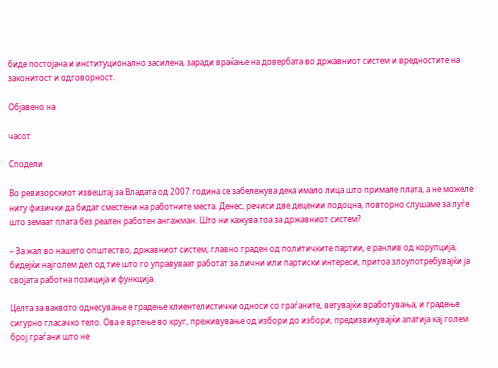биде постојана и институционално засилена, заради враќање на довербата во државниот систем и вредностите на законитост и одговорност.

Објавено на

часот

Сподели

Во ревизорскиот извештај за Владата од 2007 година се забележува дека имало лица што примале плата, а не можеле ниту физички да бидат сместени на работните места. Денес, речиси две децении подоцна, повторно слушаме за луѓе што земаат плата без реален работен ангажман. Што ни кажува тоа за државниот систем?

– За жал во нашето општество, државниот систем, главно граден од политичките партии, е ранлив од корупција, бидејќи најголем дел од тие што го управуваат работат за лични или партиски интереси, притоа злоупотребувајќи ја својата работна позиција и функција.

Целта за ваквото однесување е градење клиентелистички односи со граѓаните, ветувајќи вработувања, и градење сигурно гласачко тело. Ова е вртење во круг, преживување од избори до избори, предизвикувајќи апатија кај голем број граѓани што не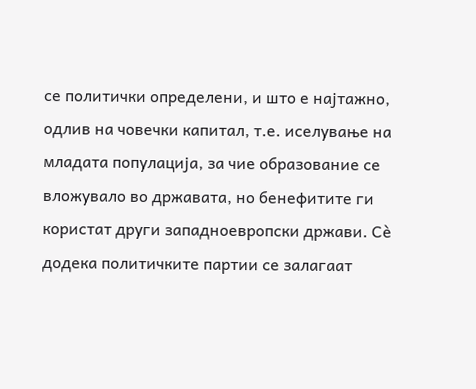се политички определени, и што е најтажно, одлив на човечки капитал, т.е. иселување на младата популација, за чие образование се вложувало во државата, но бенефитите ги користат други западноевропски држави. Сѐ додека политичките партии се залагаат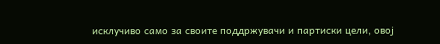исклучиво само за своите поддржувачи и партиски цели, овој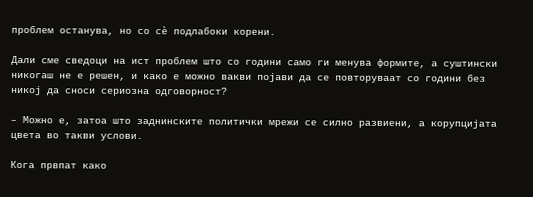проблем останува, но со сѐ подлабоки корени.

Дали сме сведоци на ист проблем што со години само ги менува формите, а суштински никогаш не е решен, и како е можно вакви појави да се повторуваат со години без никој да сноси сериозна одговорност?

– Можно е, затоа што заднинските политички мрежи се силно развиени, а корупцијата цвета во такви услови.

Кога првпат како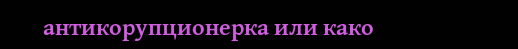антикорупционерка или како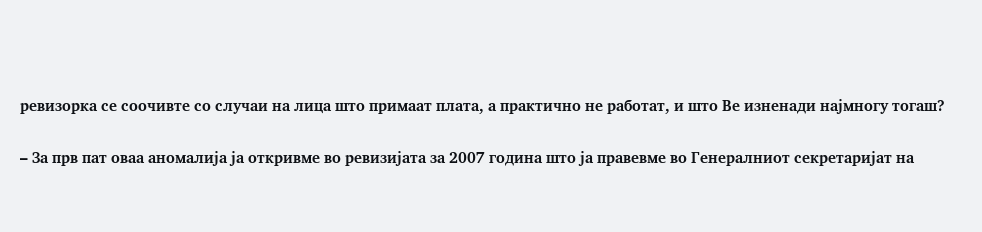ревизорка се соочивте со случаи на лица што примаат плата, а практично не работат, и што Ве изненади најмногу тогаш?

– За прв пат оваа аномалија ја откривме во ревизијата за 2007 година што ја правевме во Генералниот секретаријат на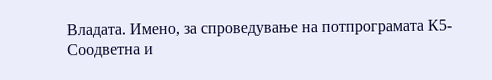Владата. Имено, за спроведување на потпрограмата К5- Соодветна и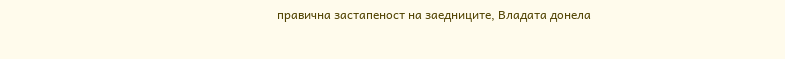правична застапеност на заедниците, Владата донела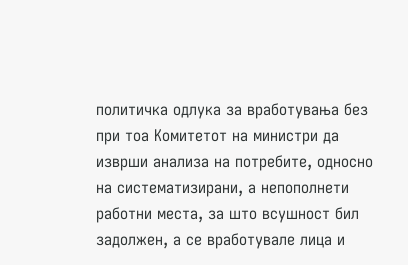политичка одлука за вработувања без при тоа Комитетот на министри да изврши анализа на потребите, односно на систематизирани, а непополнети работни места, за што всушност бил задолжен, а се вработувале лица и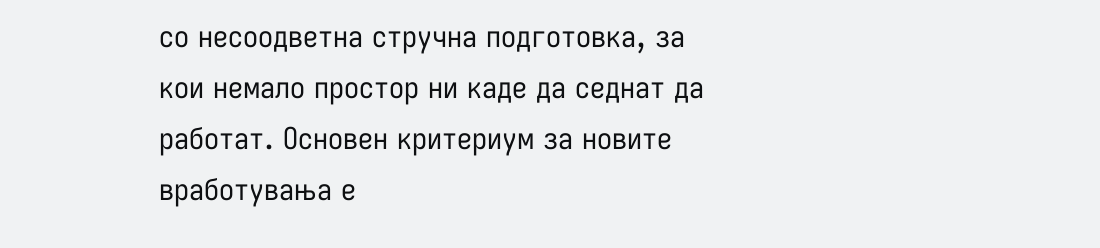со несоодветна стручна подготовка, за кои немало простор ни каде да седнат да работат. Основен критериум за новите вработувања е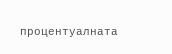процентуалната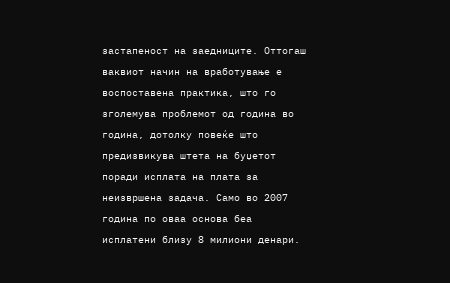застапеност на заедниците. Оттогаш ваквиот начин на вработување е воспоставена практика, што го зголемува проблемот од година во година, дотолку повеќе што предизвикува штета на буџетот поради исплата на плата за неизвршена задача. Само во 2007 година по оваа основа беа исплатени близу 8 милиони денари.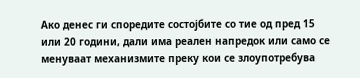Ако денес ги споредите состојбите со тие од пред 15 или 20 години, дали има реален напредок или само се менуваат механизмите преку кои се злоупотребува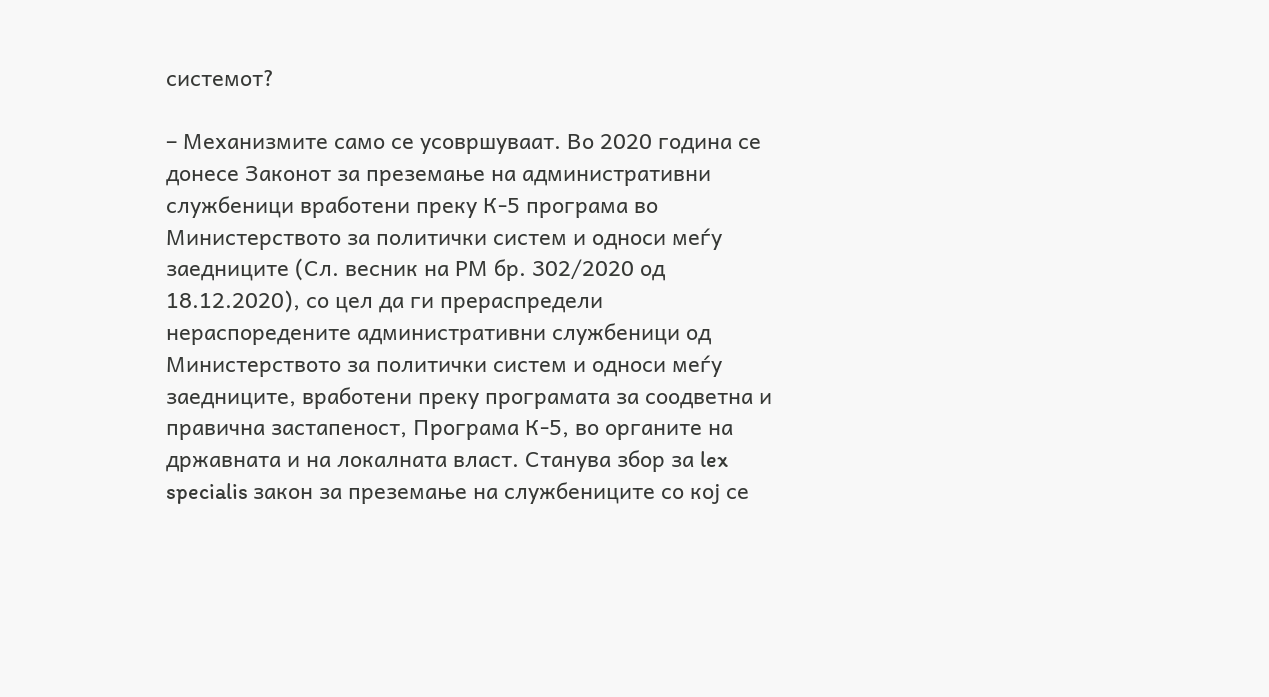системот?

– Механизмите само се усовршуваат. Во 2020 година се донесе Законот за преземање на административни службеници вработени преку К-5 програма во Министерството за политички систем и односи меѓу заедниците (Сл. весник на РМ бр. 302/2020 од 18.12.2020), со цел да ги прераспредели нераспоредените административни службеници од Министерството за политички систем и односи меѓу заедниците, вработени преку програмата за соодветна и правична застапеност, Програма К-5, во органите на државната и на локалната власт. Станува збор за lex specialis закон за преземање на службениците со кој се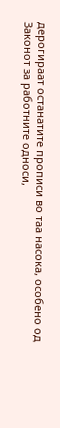дерогираат останатите прописи во таа насока, особено од Законот за работните односи,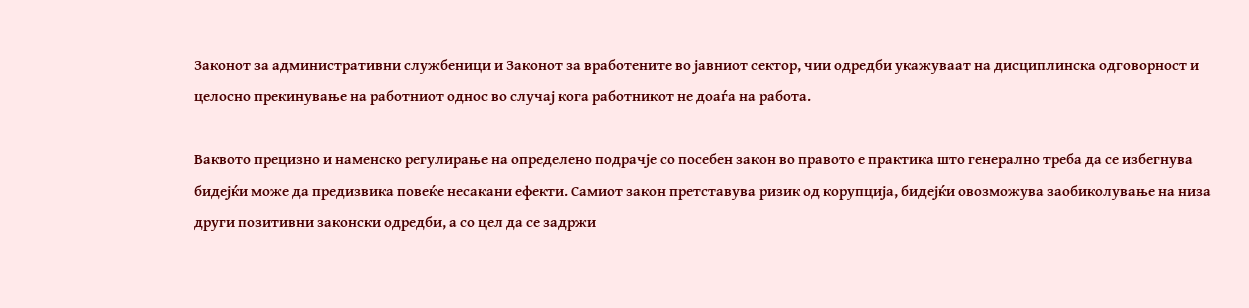Законот за административни службеници и Законот за вработените во јавниот сектор, чии одредби укажуваат на дисциплинска одговорност и целосно прекинување на работниот однос во случај кога работникот не доаѓа на работа.

Ваквото прецизно и наменско регулирање на определено подрачје со посебен закон во правото е практика што генерално треба да се избегнува бидејќи може да предизвика повеќе несакани ефекти. Самиот закон претставува ризик од корупција, бидејќи овозможува заобиколување на низа други позитивни законски одредби, а со цел да се задржи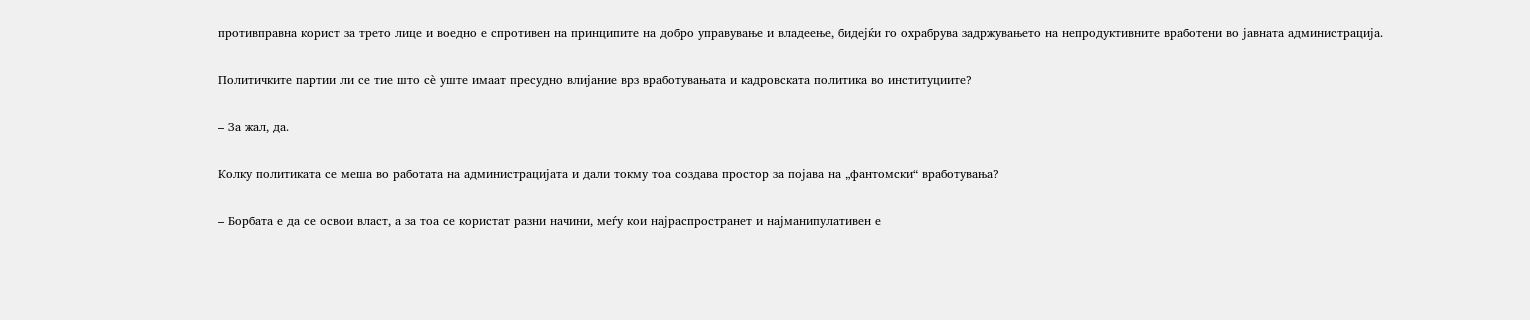противправна корист за трето лице и воедно е спротивен на принципите на добро управување и владеење, бидејќи го охрабрува задржувањето на непродуктивните вработени во јавната администрација.

Политичките партии ли се тие што сè уште имаат пресудно влијание врз вработувањата и кадровската политика во институциите?

– За жал, да.

Колку политиката се меша во работата на администрацијата и дали токму тоа создава простор за појава на „фантомски“ вработувања?

– Борбата е да се освои власт, а за тоа се користат разни начини, меѓу кои најраспространет и најманипулативен е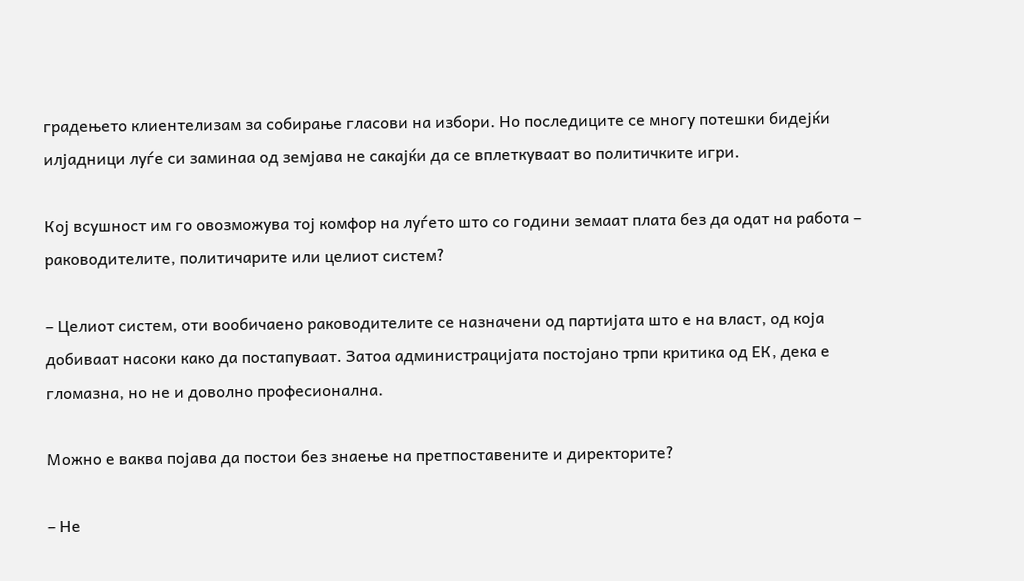градењето клиентелизам за собирање гласови на избори. Но последиците се многу потешки бидејќи илјадници луѓе си заминаа од земјава не сакајќи да се вплеткуваат во политичките игри.

Кој всушност им го овозможува тој комфор на луѓето што со години земаат плата без да одат на работа – раководителите, политичарите или целиот систем?

– Целиот систем, оти вообичаено раководителите се назначени од партијата што е на власт, од која добиваат насоки како да постапуваат. Затоа администрацијата постојано трпи критика од ЕК, дека е гломазна, но не и доволно професионална.

Можно е ваква појава да постои без знаење на претпоставените и директорите?

– Не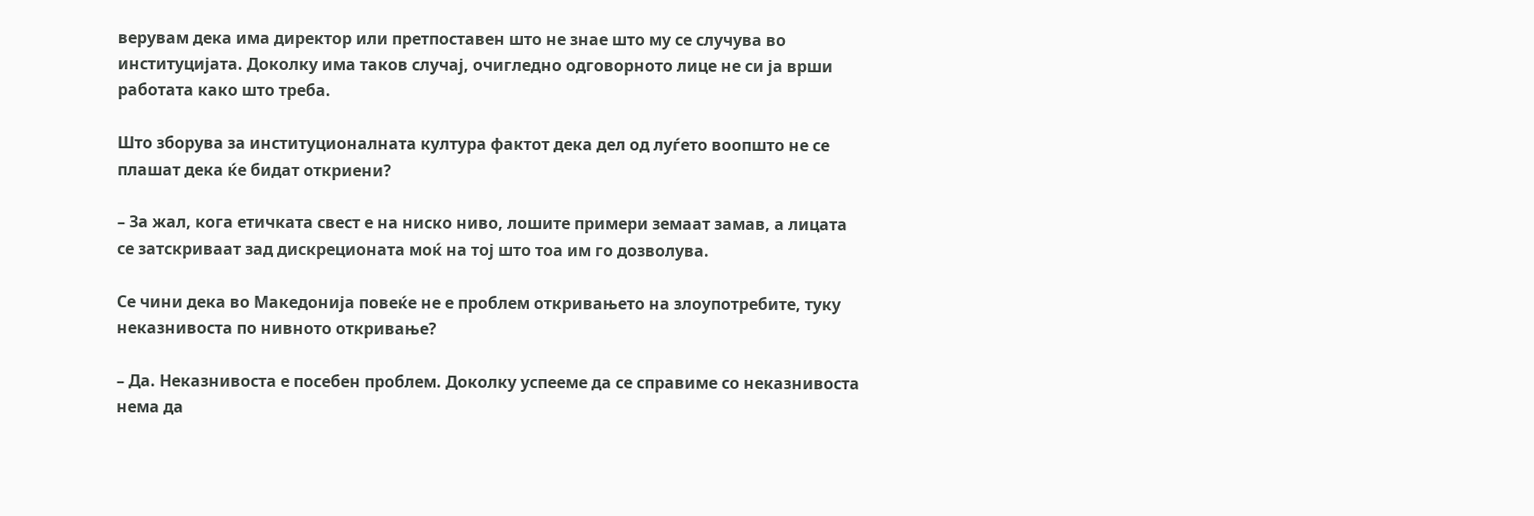верувам дека има директор или претпоставен што не знае што му се случува во институцијата. Доколку има таков случај, очигледно одговорното лице не си ја врши работата како што треба.

Што зборува за институционалната култура фактот дека дел од луѓето воопшто не се плашат дека ќе бидат откриени?

– За жал, кога етичката свест е на ниско ниво, лошите примери земаат замав, а лицата се затскриваат зад дискреционата моќ на тој што тоа им го дозволува.

Се чини дека во Македонија повеќе не е проблем откривањето на злоупотребите, туку неказнивоста по нивното откривање?

– Да. Неказнивоста е посебен проблем. Доколку успееме да се справиме со неказнивоста нема да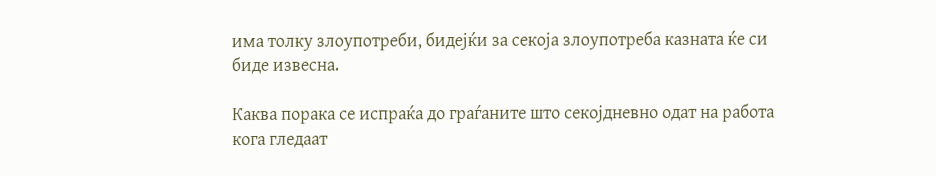има толку злоупотреби, бидејќи за секоја злоупотреба казната ќе си биде извесна.

Каква порака се испраќа до граѓаните што секојдневно одат на работа кога гледаат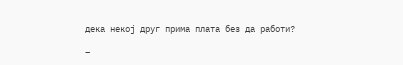дека некој друг прима плата без да работи?

–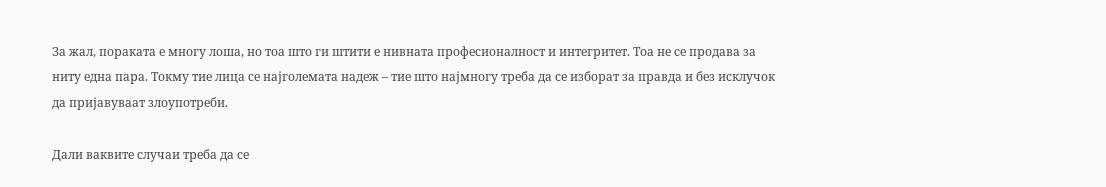За жал, пораката е многу лоша, но тоа што ги штити е нивната професионалност и интегритет. Тоа не се продава за ниту една пара. Токму тие лица се најголемата надеж – тие што најмногу треба да се изборат за правда и без исклучок да пријавуваат злоупотреби.

Дали ваквите случаи треба да се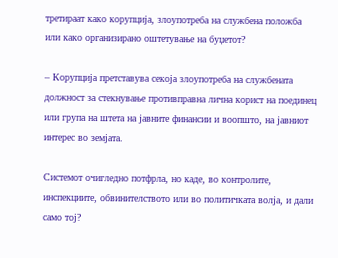третираат како корупција, злоупотреба на службена положба или како организирано оштетување на буџетот?

– Корупција претставува секоја злоупотреба на службената должност за стекнување противправна лична корист на поединец или група на штета на јавните финансии и воопшто, на јавниот интерес во земјата.

Системот очигледно потфрла, но каде, во контролите, инспекциите, обвинителството или во политичката волја, и дали само тој?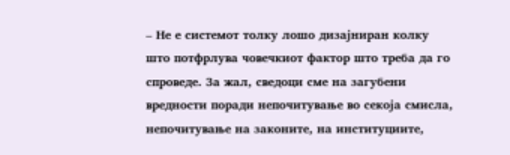– Не е системот толку лошо дизајниран колку што потфрлува човечкиот фактор што треба да го спроведе. За жал, сведоци сме на загубени вредности поради непочитување во секоја смисла, непочитување на законите, на институциите,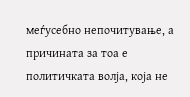меѓусебно непочитување, а причината за тоа е политичката волја, која не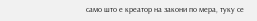само што е креатор на закони по мера, туку се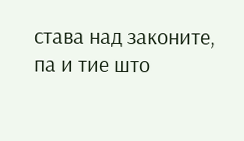става над законите, па и тие што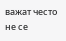важат често не се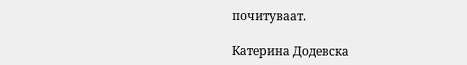почитуваат.

Катерина Додевска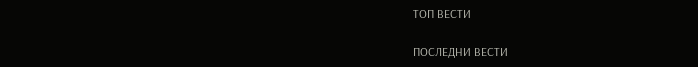ТОП ВЕСТИ

ПОСЛЕДНИ ВЕСТИ